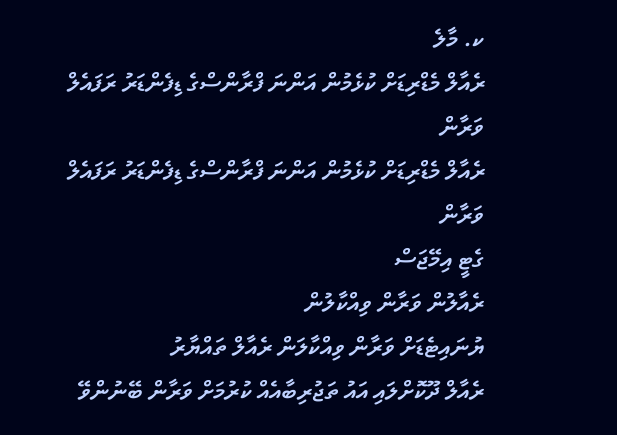ކ. މާލެ
ރެއާލް މެޑްރިޑަށް ކުޅެމުން އަންނަ ފްރާންސްގެ ޑިފެންޑަރު ރަފައެލް ވަރާން
ރެއާލް މެޑްރިޑަށް ކުޅެމުން އަންނަ ފްރާންސްގެ ޑިފެންޑަރު ރަފައެލް ވަރާން
ގެޓީ އިމޭޖަސް
ރެއާލުން ވަރާން ވިއްކާލުން
ޔުނައިޓެޑަށް ވަރާން ވިއްކާލަން ރެއާލް ތައްޔާރު
ރެއާލް ދޫކޮށްލައި އައު ތަޖުރިބާއެއް ކުރުމަށް ވަރާން ބޭނުންވޭ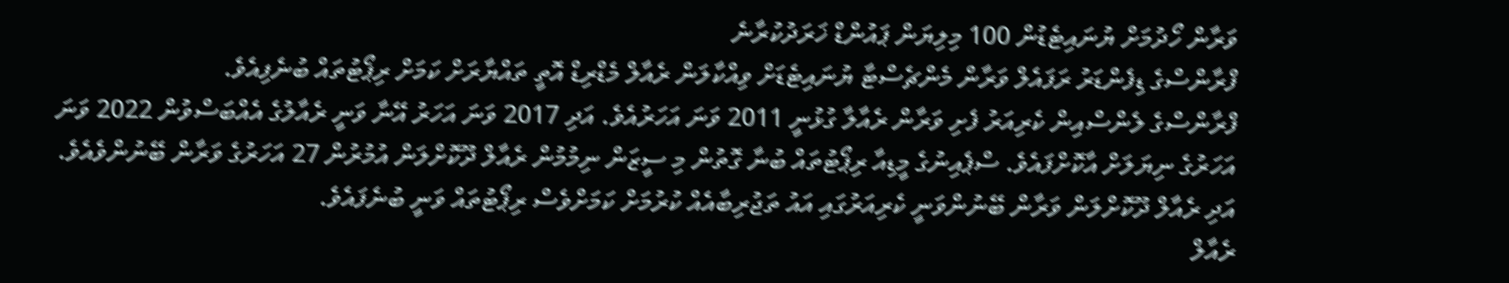ވަރާން ހޯދުމަށް ޔުނައިޓެޑުން 100 މިލިޔަން ޕައުންޑް ޚަރަދުކުރާނެ
ފްރާންސްގެ ޑިފެންޑަރު ރަފައެލް ވަރާން މެންޗެސްޓާ ޔުނައިޓެޑަށް ވިއްކާލަން ރެއާލް މެޑްރިޑް އޮތީ ތައްޔާރަށް ކަމަށް ރިޕޯޓުތައް ބުނެފިއެވެ.
ފްރާންސްގެ ލެންސްއިން ކެރިއަރު ފެށި ވަރާން ރެއާލާ ގުޅުނީ 2011 ވަނަ އަހަރުއެވެ. އަދި 2017 ވަނަ އަހަރު އޭނާ ވަނީ ރެއާލުގެ އެއްބަސްވުން 2022 ވަނަ އަހަރުގެ ނިޔަލަށް އާކޮށްފައެވެ. ސްޕެއިނުގެ މީޑިއާ ރިޕޯޓުތައް ބުނާ ގޮތުން މި ސީޒަން ނިމުމުން ރެއާލް ދޫކޮށްލަން އުމުރުން 27 އަހަރުގެ ވަރާން ބޭނުންވެއެވެ. އަދި ރެއާލް ދޫކޮށްލަން ވަރާން ބޭނުންވަނީ ކެރިއަރުގައި އައު ތަޖުރިބާއެއް ކުރުމަށް ކަމަށްވެސް ރިޕޯޓުތައް ވަނީ ބުނެފައެވެ.
ރެއާލް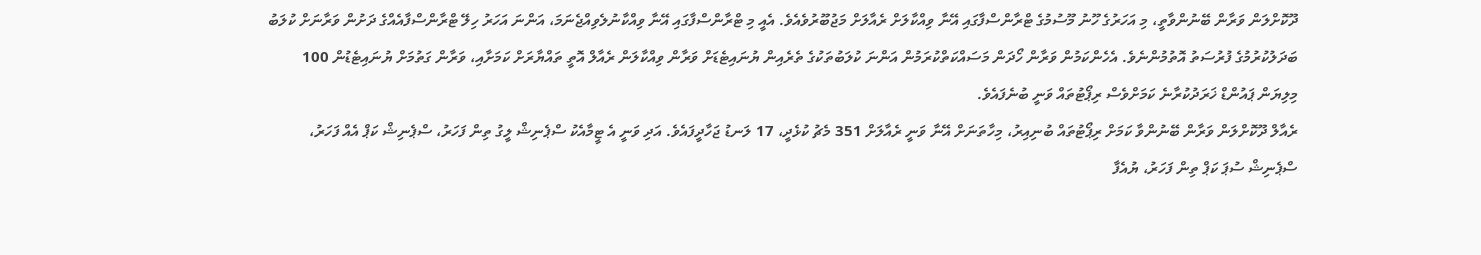ދޫކޮށްލަން ވަރާން ބޭނުންވާތީ، މި އަހަރުގެ ހޫނު މޫސުމުގެ ޓްރާންސްފާގައި އޭނާ ވިއްކާލަށް ރެއާލަށް މަޖުބޫރުވެއެވެ. އެއީ މި ޓްރާންސްފާގައި އޭނާ ވިއްކާނުލެވިއްޖެނަމަ، އަންނަ އަހަރު ހިލޭ ޓްރާންސްފާއެއްގެ ދަށުން ވަރާނަށް ކުލަބު ބަދަލުކުރުމުގެ ފުރުސަތު އޮތުމުންނެވެ. އެހެންކަމުން ވަރާން ހޯދަން މަސައްކަތްކުރަމުން އަންނަ ކުލަބުތަކުގެ ތެރެއިން ޔުނައިޓެޑަށް ވަރާން ވިއްކާލަން ރެއާލް އޮތީ ތައްޔާރަށް ކަމަށާއި، ވަރާން ގަތުމަށް ޔުނައިޓެޑުން 100 މިލިޔަން ޕައުންޑް ޚަރަދުކުރާނެ ކަމަށްވެސް ރިޕޯޓުތައް ވަނީ ބުނެފައެވެ.
ރެއާލް ދޫކޮށްލަން ވަރާން ބޭނުންވާ ކަމަށް ރިޕޯޓުތައް ބުނިއިރު، މިހާތަނަށް އޭނާ ވަނީ ރެއާލަށް 351 މެޗު ކުޅެދީ، 17 ލަނޑު ޖަހާދީފައެވެ. އަދި ވަނީ އެ ޓީމާއެކު ސްޕެނިޝް ލީގު ތިން ފަހަރު، ސްޕެނިޝް ކަޕް އެއް ފަހަރު، ސްޕެނިޝް ސުޕަ ކަޕް ތިން ފަހަރު، ޔުއެފާ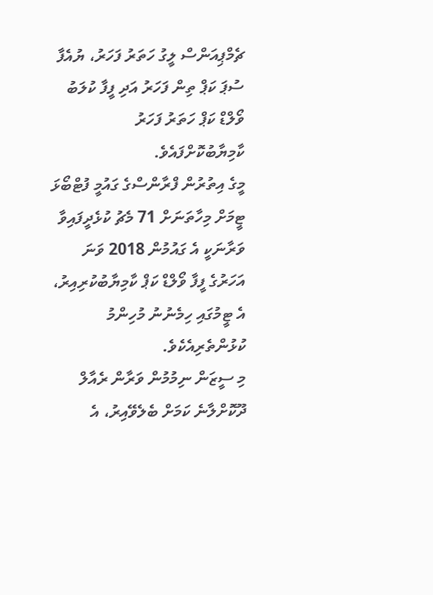ޗެމްޕިއަންސް ލީގު ހަތަރު ފަހަރު، ޔުއެފާ ސުޕަ ކަޕް ތިން ފަހަރު އަދި ފީފާ ކުލަބު ވޯލްޑް ކަޕް ހަތަރު ފަހަރު ކާމިޔާބުކޮށްފައެވެ.
މީގެ އިތުރުން ފްރާންސްގެ ގައުމީ ފުޓްބޯޅަ ޓީމަށް މިހާތަނަށް 71 މެޗު ކުޅެދީފައިވާ ވަރާނަކީ އެ ގައުމުން 2018 ވަނަ އަހަރުގެ ފީފާ ވޯލްޑް ކަޕް ކާމިޔާބުކުރިއިރު، އެ ޓީމުގައި ހިމެނުނު މުހިންމު ކުޅުންތެރިއެކެވެ.
މި ސީޒަން ނިމުމުން ވަރާން ރެއާލް ދޫކޮށްލާނެ ކަމަށް ބެލެވޭއިރު، އެ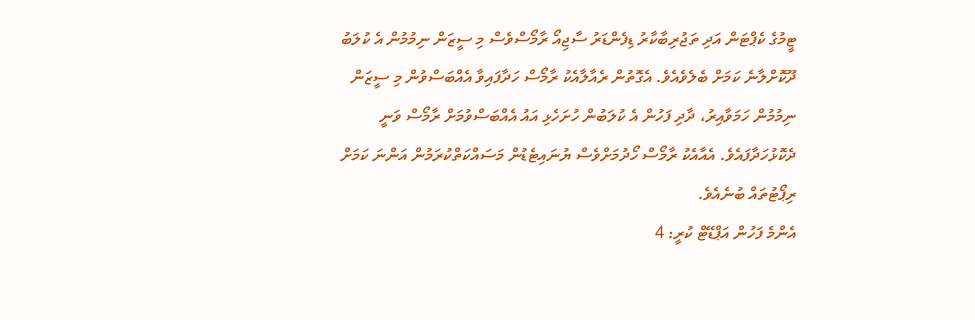ޓީމުގެ ކެޕްޓަން އަދި ތަޖުރިބާކާރު ޑިފެންޑަރު ސާޖިއޯ ރާމޯސްވެސް މި ސީޒަން ނިމުމުން އެ ކުލަބު ދޫކޮށްލާނެ ކަމަށް ބެލެވެއެވެ. އެގޮތުން ރެއާލާއެކު ރާމޯސް ހަދާފައިވާ އެއްބަސްވުން މި ސީޒަން ނިމުމުން ހަމަވާއިރު، ދާދި ފަހުން އެ ކުލަބުން ހުށަހެޅި އައު އެއްބަސްވުމަށް ރާމޯސް ވަނީ ދެކޮޅުހަދާފައެވެ. އެއާއެކު ރާމޯސް ހޯދުމަށްވެސް ޔުނައިޓެޑުން މަސައްކަތްކުރަމުން އަންނަ ކަމަށް ރިޕޯޓުތައް ބުނެއެވެ.
އެންމެ ފަހުން އަޕްޑޭޓް ކުރީ: 4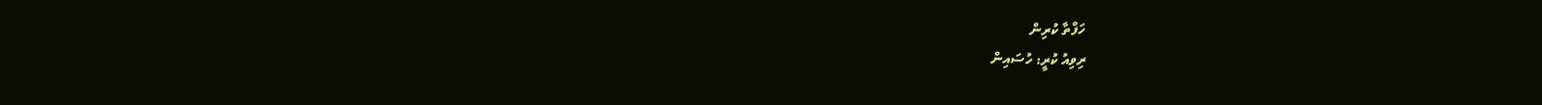ހަފްތާ ކުރިން
ރިވިއު ކުރީ: ހުސައިން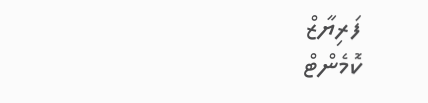ފަރިޔާޒް
ކޮމެންޓް